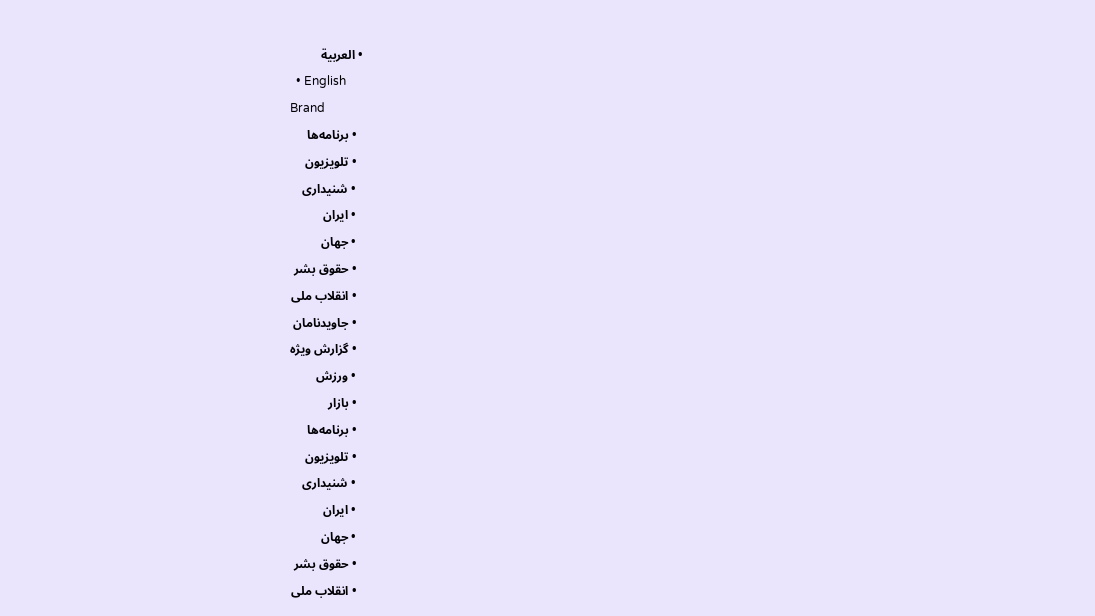• العربية
  • English
Brand
  • برنامه‌ها
  • تلویزیون
  • شنیداری
  • ایران
  • جهان
  • حقوق بشر
  • انقلاب ملی
  • جاویدنامان
  • گزارش ویژه
  • ورزش
  • بازار
  • برنامه‌ها
  • تلویزیون
  • شنیداری
  • ایران
  • جهان
  • حقوق بشر
  • انقلاب ملی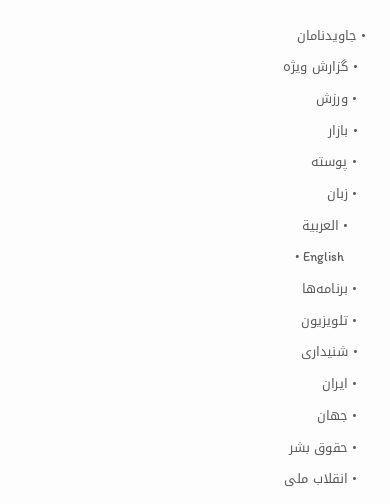• جاویدنامان
  • گزارش ویژه
  • ورزش
  • بازار
  • پوسته
  • زبان
    • العربية
    • English
  • برنامه‌ها
  • تلویزیون
  • شنیداری
  • ایران
  • جهان
  • حقوق بشر
  • انقلاب ملی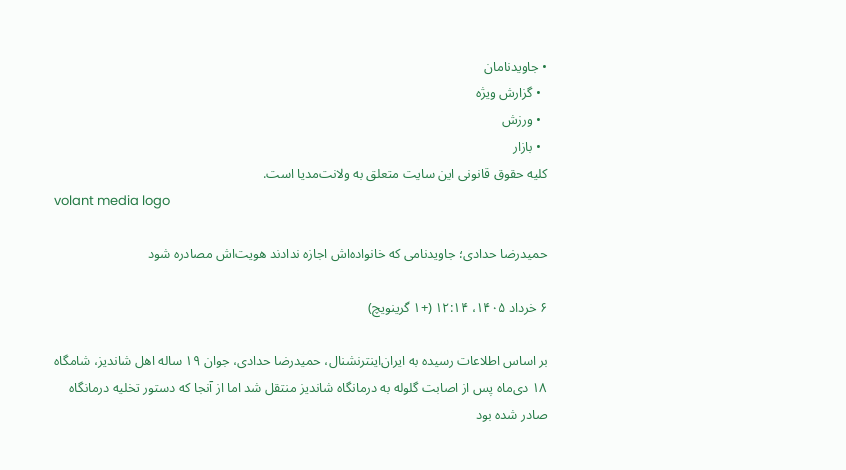• جاویدنامان
  • گزارش ویژه
  • ورزش
  • بازار
کلیه حقوق قانونی این سایت متعلق به ولانت‌مدیا است.
volant media logo

حمید‌رضا حدادی؛ جاوید‌نامی که خانواده‌اش اجازه ندادند هویت‌اش مصادره شود

۶ خرداد ۱۴۰۵، ۱۲:۱۴ (+۱ گرینویچ)

بر اساس اطلاعات رسیده به ایران‌اینترنشنال، حمیدرضا حدادی، جوان ۱۹ ساله اهل شاندیز، شامگاه ۱۸ دی‌ماه پس از اصابت گلوله به درمانگاه شاندیز منتقل شد اما از آنجا که دستور تخلیه درمانگاه صادر شده بود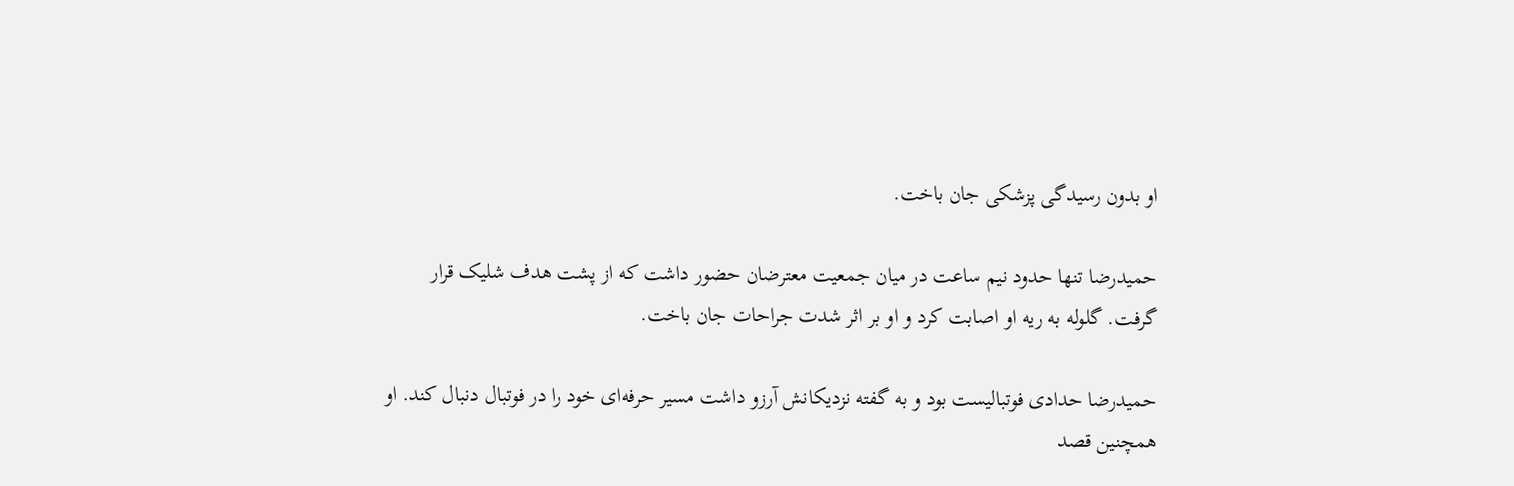او بدون رسیدگی پزشکی جان باخت.

حمیدرضا تنها حدود نیم ساعت در میان جمعیت معترضان حضور داشت که از پشت هدف شلیک قرار گرفت. گلوله به ریه او اصابت کرد و او بر اثر شدت جراحات جان باخت.

حمیدرضا حدادی فوتبالیست بود و به گفته نزدیکانش آرزو داشت مسیر حرفه‌ای خود را در فوتبال دنبال کند. او همچنین قصد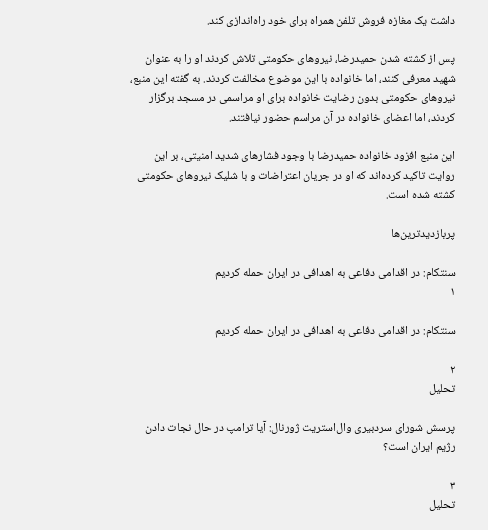داشت یک مغازه فروش تلفن همراه برای خود راه‌اندازی کند.

پس از کشته شدن حمیدرضا، نیروهای حکومتی تلاش کردند او را به عنوان شهید معرفی کنند، اما خانواده با این موضوع مخالفت کردند. به گفته این منبع، نیروهای حکومتی بدون رضایت خانواده برای او مراسمی در مسجد برگزار کردند، اما اعضای خانواده در آن مراسم حضور نیافتند.

این منبع افزود خانواده حمیدرضا با وجود فشارهای شدید امنیتی، بر این روایت تاکید کرده‌اند که او در جریان اعتراضات و با شلیک نیروهای حکومتی کشته شده است.

پربازدیدترین‌ها

سنتکام: در اقدامی دفاعی به اهدافی در ایران حمله کردیم
۱

سنتکام: در اقدامی دفاعی به اهدافی در ایران حمله کردیم

۲
تحلیل

پرسش شورای سردبیری وال‌استریت ژورنال: آیا ترامپ در حال نجات دادن رژیم ایران است؟

۳
تحلیل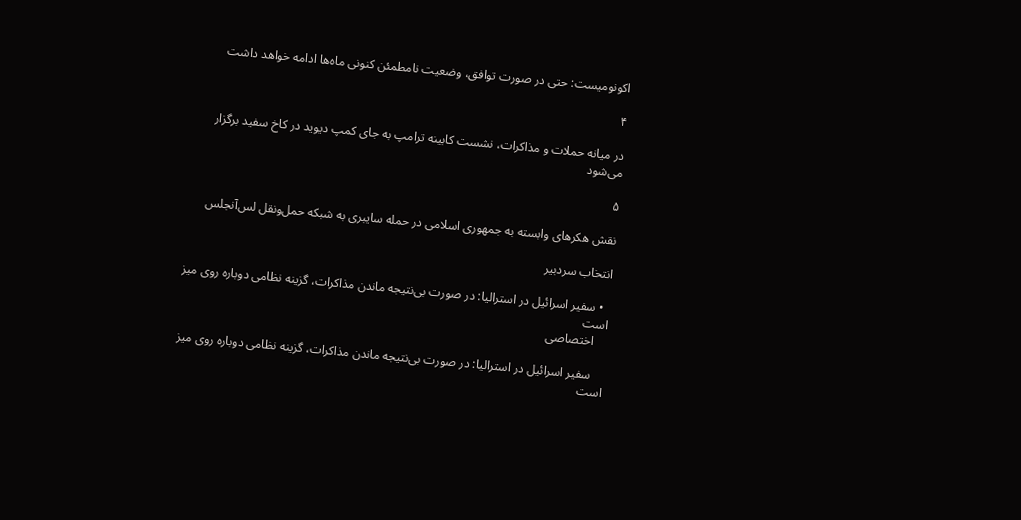اکونومیست: حتی در صورت توافق، وضعیت نامطمئن کنونی ماه‌ها ادامه خواهد داشت

۴

در میانه حملات و مذاکرات، نشست کابینه ترامپ به جای کمپ دیوید در کاخ سفید برگزار می‌شود

۵

نقش هکرهای وابسته به جمهوری اسلامی در حمله سایبری به شبکه حمل‌ونقل لس‌آنجلس

انتخاب سردبیر

  • سفیر اسرائیل در استرالیا: در صورت بی‌نتیجه ماندن مذاکرات، گزینه نظامی دوباره روی میز است
    اختصاصی

    سفیر اسرائیل در استرالیا: در صورت بی‌نتیجه ماندن مذاکرات، گزینه نظامی دوباره روی میز است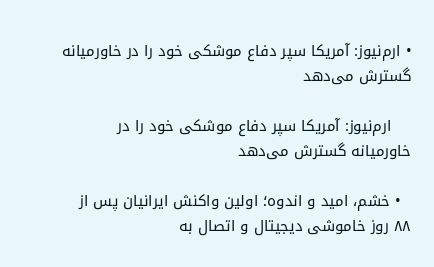• ارم‌نیوز: آمریکا سپر دفاع موشکی خود را در خاورمیانه گسترش می‌دهد

    ارم‌نیوز: آمریکا سپر دفاع موشکی خود را در خاورمیانه گسترش می‌دهد

  • خشم، امید و اندوه؛ اولین واکنش ایرانیان پس از ۸۸ روز خاموشی دیجیتال و اتصال به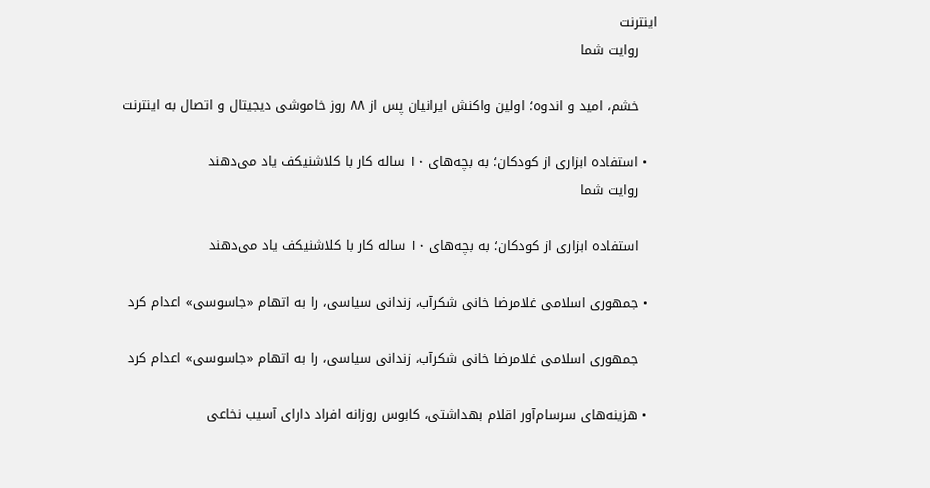اینترنت
    روایت شما

    خشم، امید و اندوه؛ اولین واکنش ایرانیان پس از ۸۸ روز خاموشی دیجیتال و اتصال به اینترنت

  • استفاده ابزاری از کودکان؛ به بچه‌های ۱۰ ساله کار با کلاشنیکف یاد می‌دهند
    روایت شما

    استفاده ابزاری از کودکان؛ به بچه‌های ۱۰ ساله کار با کلاشنیکف یاد می‌دهند

  • جمهوری اسلامی غلامرضا خانی شکرآب، زندانی سیاسی، را به اتهام «جاسوسی» اعدام کرد

    جمهوری اسلامی غلامرضا خانی شکرآب، زندانی سیاسی، را به اتهام «جاسوسی» اعدام کرد

  • هزینه‌های سرسام‌آور اقلام بهداشتی، کابوس روزانه افراد دارای آسیب نخاعی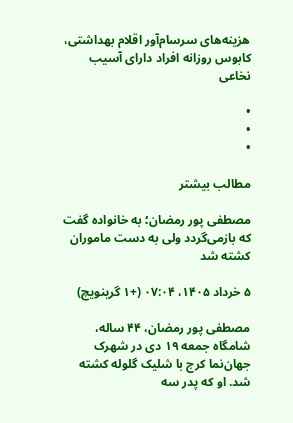هزینه‌های سرسام‌آور اقلام بهداشتی، کابوس روزانه افراد دارای آسیب نخاعی

•
•
•

مطالب بیشتر

مصطفی پور رمضان؛ به خانواده گفت که بازمی‌گردد ولی به دست ماموران کشته شد

۵ خرداد ۱۴۰۵، ۰۷:۰۴ (+۱ گرینویچ)

مصطفی پور رمضان، ۴۴ ساله، شامگاه جمعه ۱۹ دی در شهرک جهان‌نما کرج با شلیک گلوله کشته شد. او که پدر سه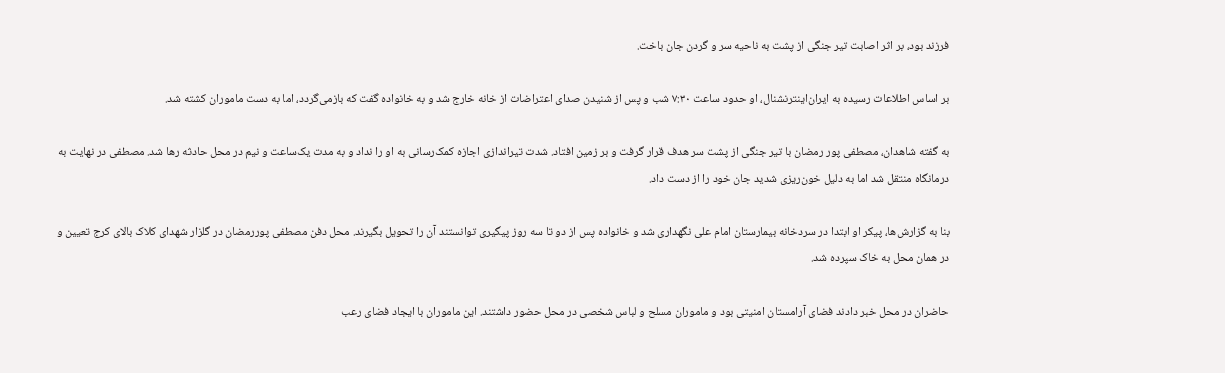فرزند بود، بر اثر اصابت تیر جنگی از پشت به ناحیه سر و گردن جان باخت.

بر اساس اطلاعات رسیده به ایران‌اینترنشنال، او حدود ساعت ۷:۳۰ شب و پس از شنیدن صدای اعتراضات از خانه خارج شد و به خانواده گفت که بازمی‌گردد، اما به دست ماموران کشته شد.

به گفته شاهدان، مصطفی پور رمضان با تیر جنگی از پشت سر هدف قرار گرفت و بر زمین افتاد. شدت تیراندازی اجازه کمک‌رسانی به او را نداد و به مدت یک‌ساعت و نیم در محل حادثه رها شد. مصطفی در نهایت به درمانگاه منتقل شد اما به دلیل خون‌ریزی شدید جان خود را از دست داد.

بنا به گزارش‌ها، پیکر او ابتدا در سردخانه بیمارستان امام علی نگهداری شد و خانواده پس از دو تا سه روز پیگیری توانستند آن را تحویل بگیرند. محل دفن مصطفی پوررمضان در گلزار شهدای کلاک بالای کرج تعیین و در همان محل به خاک سپرده شد.

حاضران در محل خبر دادند فضای آرامستان امنیتی بود و ماموران مسلح و لباس شخصی در محل حضور داشتند. این ماموران با ایجاد فضای رعب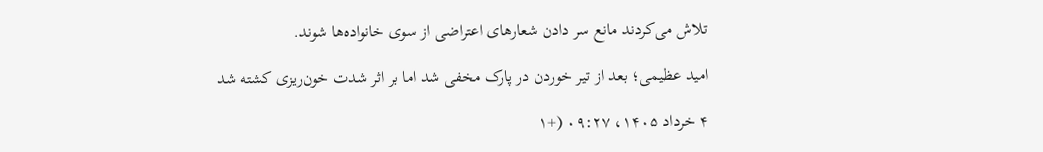تلاش می‌کردند مانع سر دادن شعارهای اعتراضی از سوی خانواده‌ها شوند.

امید‌ عظیمی؛ بعد از تیر خوردن در پارک مخفی شد اما بر اثر شدت خون‌ریزی کشته شد

۴ خرداد ۱۴۰۵، ۰۹:۲۷ (+۱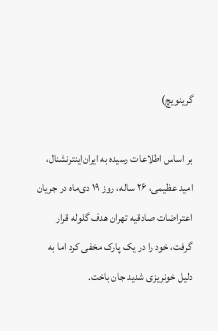گرینویچ)

بر اساس اطلاعات رسیده به ایران‌اینترنشنال، امید عظیمی، ۲۶ ساله، روز ۱۹ دی‌ماه در جریان اعتراضات صادقیه تهران هدف گلوله قرار گرفت، خود را در یک پارک مخفی کرد اما به دلیل خونریزی شدید جان باخت.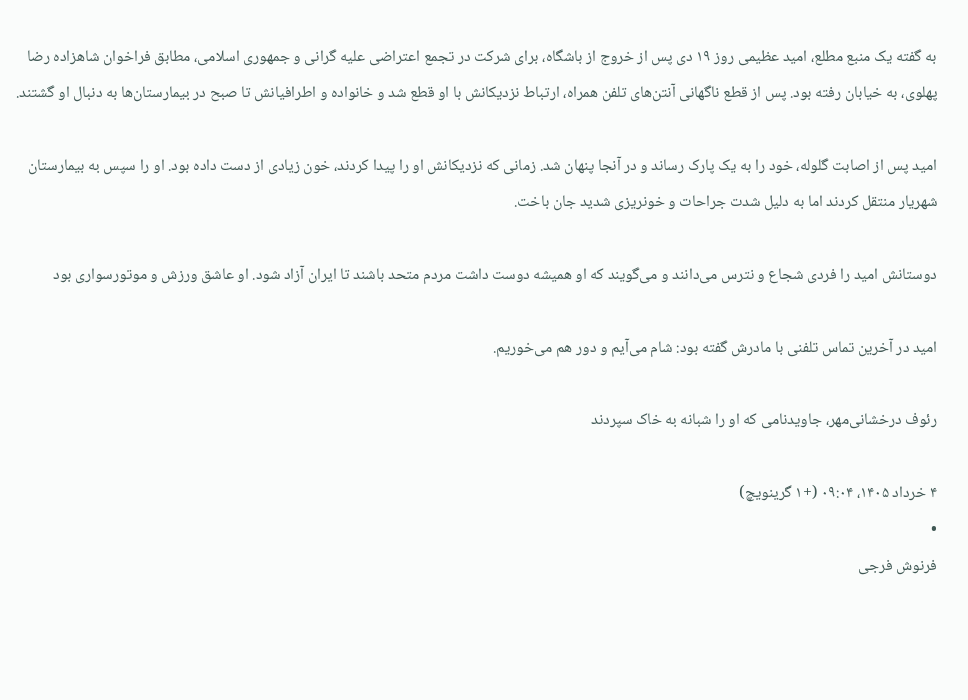به گفته یک منبع مطلع، امید عظیمی روز ۱۹ دی پس از خروج از باشگاه، برای شرکت در تجمع اعتراضی علیه گرانی و جمهوری اسلامی، مطابق فراخوان شاهزاده رضا پهلوی، به خیابان رفته بود. پس از قطع ناگهانی آنتن‌های تلفن همراه، ارتباط نزدیکانش با او قطع شد و خانواده و اطرافیانش تا صبح در بیمارستان‌ها به دنبال او گشتند.

امید پس از اصابت گلوله، خود را به یک پارک رساند و در آنجا پنهان شد. زمانی که نزدیکانش او را پیدا کردند، خون زیادی از دست داده بود. او را سپس به بیمارستان شهریار منتقل کردند اما به دلیل شدت جراحات و خونریزی شدید جان باخت.

دوستانش امید را فردی شجاع و نترس می‌دانند و می‌گویند که او همیشه دوست داشت مردم متحد باشند تا ایران آزاد شود. او عاشق ورزش و موتور‌سواری بود

امید در آخرین تماس تلفنی با مادرش گفته بود: شام می‌آیم و دور هم می‌خوریم.

رئوف درخشانی‌مهر، جاویدنامی که او را شبانه به خاک سپردند

۴ خرداد ۱۴۰۵، ۰۹:۰۴ (+۱ گرینویچ)
•
فرنوش فرجی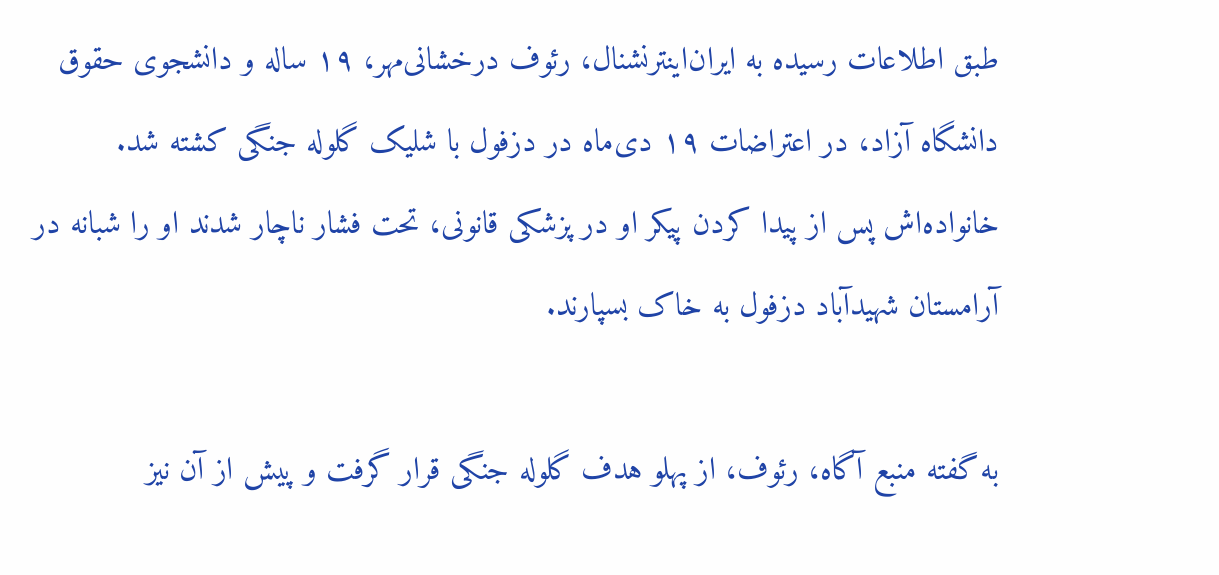طبق اطلاعات رسیده به ایران‌اینترنشنال، رئوف درخشانی‌مهر، ۱۹ ساله و دانشجوی حقوق دانشگاه آزاد، در اعتراضات ۱۹ دی‌‌ماه در دزفول با شلیک گلوله جنگی کشته شد. خانواده‌اش پس از پیدا کردن پیکر او در پزشکی قانونی، تحت فشار ناچار شدند او را شبانه در آرامستان شهیدآباد دزفول به خاک بسپارند.

به گفته منبع آگاه، رئوف، از پهلو هدف گلوله جنگی قرار گرفت و پیش از آن نیز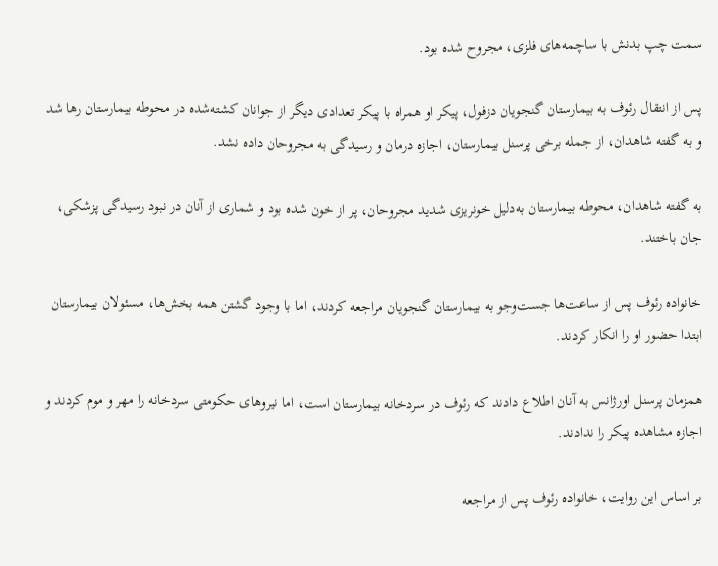سمت چپ بدنش با ساچمه‌های فلزی، مجروح شده بود.

پس از انتقال رئوف به بیمارستان گنجویان دزفول، پیکر او همراه با پیکر تعدادی دیگر از جوانان کشته‌شده در محوطه بیمارستان رها شد و به گفته شاهدان، از جمله برخی پرسنل بیمارستان، اجازه درمان و رسیدگی به مجروحان داده نشد.

به گفته شاهدان، محوطه بیمارستان به‌دلیل خو‌نریزی شدید مجروحان، پر از خون شده بود و شماری از آنان در نبود رسیدگی پزشکی، جان باختند.

خانواده رئوف پس از ساعت‌ها جست‌وجو به بیمارستان گنجویان مراجعه کردند، اما با وجود گشتن همه بخش‌ها، مسئولان بیمارستان ابتدا حضور او را انکار کردند.

همزمان پرسنل اورژانس به آنان اطلاع دادند که رئوف در سردخانه بیمارستان است، اما نیروهای حکومتی سردخانه را مهر و موم کردند و اجازه مشاهده پیکر را ندادند.

بر اساس این روایت، خانواده رئوف پس از مراجعه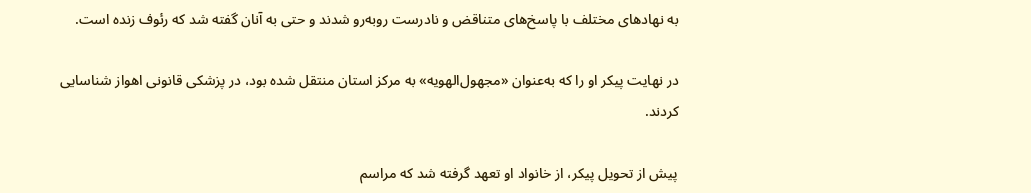به نهادهای مختلف با پاسخ‌های متناقض و نادرست روبه‌رو شدند و حتی به آنان گفته شد که رئوف زنده است.

در نهایت پیکر او را که به‌عنوان «مجهول‌الهویه» به مرکز استان منتقل شده بود، در پزشکی قانونی اهواز شناسایی کردند.

پیش از تحویل پیکر، از خانواد او تعهد گرفته شد که مراسم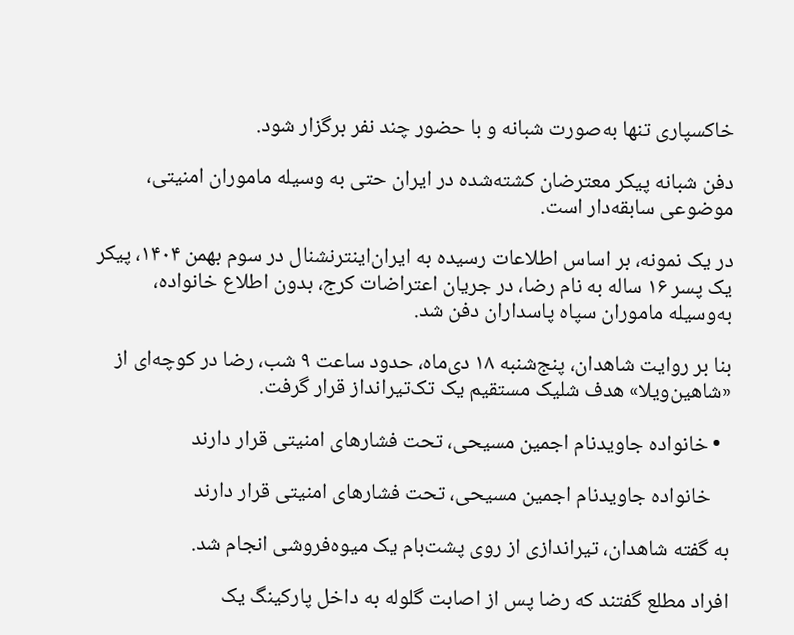خاکسپاری تنها به‌صورت شبانه و با حضور چند نفر برگزار شود.

دفن شبانه پیکر معترضان کشته‌شده در ایران حتی به وسیله ماموران امنیتی، موضوعی سابقه‌دار است.

در یک نمونه، بر اساس اطلاعات رسیده به ایران‌اینترنشنال در سوم بهمن ۱۴۰۴، پیکر یک پسر ۱۶ ساله به نام رضا، در جریان اعتراضات کرج، بدون اطلاع خانواده، به‌وسیله ماموران سپاه پاسداران دفن شد.

بنا بر روایت شاهدان، پنج‌شنبه ۱۸ دی‌ماه، حدود ساعت ۹ شب، رضا در کوچه‌ای از «شاهین‌ویلا» هدف شلیک مستقیم یک تک‌تیرانداز قرار گرفت.

  • خانواده جاویدنام اجمین مسیحی، تحت فشارهای امنیتی قرار دارند

    خانواده جاویدنام اجمین مسیحی، تحت فشارهای امنیتی قرار دارند

به گفته شاهدان، تیراندازی از روی پشت‌بام یک میوه‌فروشی انجام شد.

افراد مطلع گفتند که رضا پس از اصابت گلوله به داخل پارکینگ یک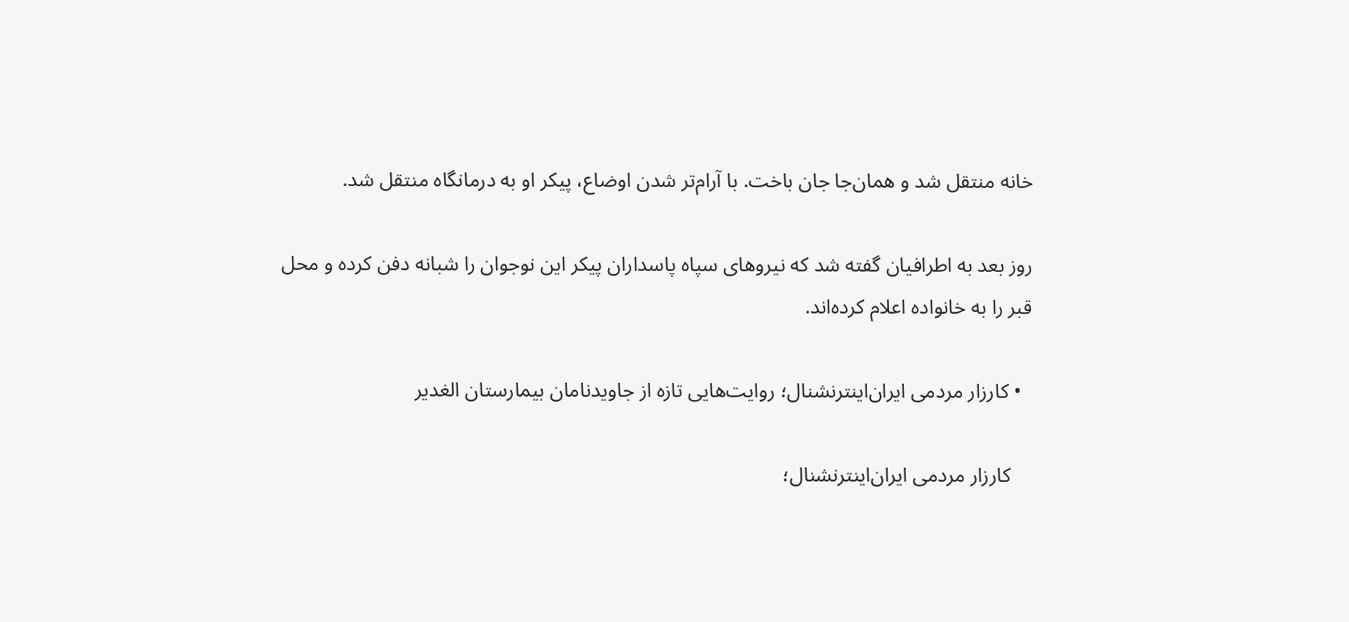خانه منتقل شد و همان‌جا جان باخت. با آرام‌تر شدن اوضاع، پیکر او به درمانگاه منتقل شد.

روز بعد به اطرافیان گفته شد که نیروهای سپاه پاسداران پیکر این نوجوان را شبانه دفن کرده و محل قبر را به خانواده اعلام کرده‌اند.

  • کارزار مردمی ایران‌اینترنشنال؛ روایت‌هایی تازه از جاوید‌نامان بیمارستان الغدیر

    کارزار مردمی ایران‌اینترنشنال؛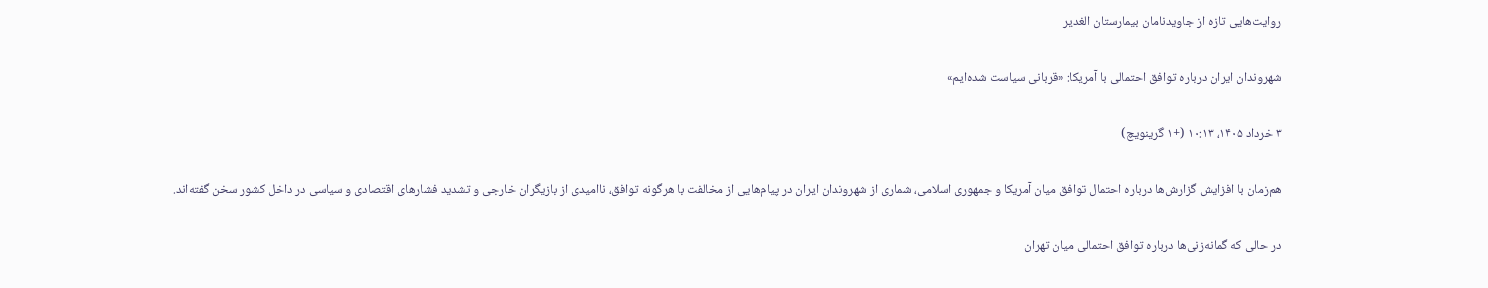روایت‌هایی تازه از جاوید‌نامان بیمارستان الغدیر

شهروندان ایران درباره توافق احتمالی با آمریکا: «قربانی سیاست شده‌ایم»

۳ خرداد ۱۴۰۵، ۱۰:۱۳ (+۱ گرینویچ)

هم‌زمان با افزایش گزارش‌ها درباره احتمال توافق میان آمریکا و جمهوری اسلامی، شماری از شهروندان ایران در پیام‌هایی از مخالفت با هرگونه توافق، ناامیدی از بازیگران خارجی و تشدید فشارهای اقتصادی و سیاسی در داخل کشور سخن گفته‌اند.

در حالی که گمانه‌زنی‌ها درباره توافق احتمالی میان تهران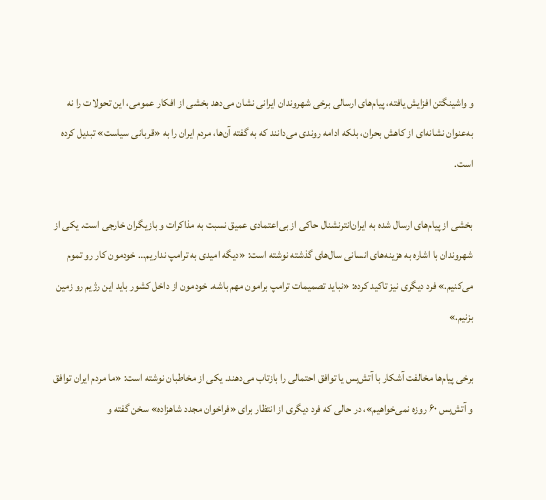و واشینگتن افزایش یافته، پیام‌های ارسالی برخی شهروندان ایرانی نشان می‌دهد بخشی از افکار عمومی، این تحولات را نه به‌عنوان نشانه‌ای از کاهش بحران، بلکه ادامه روندی می‌دانند که به گفته آن‌ها، مردم ایران را به «قربانی سیاست» تبدیل کرده است.

بخشی از پیام‌های ارسال شده به ایران‌انترنشنال حاکی از بی‌اعتمادی عمیق نسبت به مذاکرات و بازیگران خارجی است. یکی از شهروندان با اشاره به هزینه‌های انسانی سال‌های گذشته نوشته است: «دیگه امیدی به ترامپ نداریم… خودمون کار رو تموم می‌کنیم.» فرد دیگری نیز تاکید کرده: «نباید تصمیمات ترامپ برامون مهم باشه. خودمون از داخل کشور باید این رژیم رو زمین بزنیم.»

برخی پیام‌ها مخالفت آشکار با آتش‌بس یا توافق احتمالی را بازتاب می‌دهند. یکی از مخاطبان نوشته است: «ما مردم ایران توافق و آتش‌بس ۶۰ روزه نمی‌خواهیم»، در حالی که فرد دیگری از انتظار برای «فراخوان مجدد شاهزاده» سخن گفته و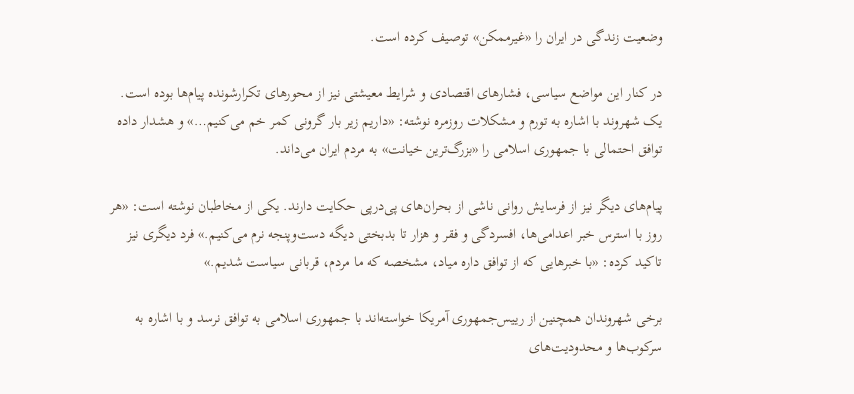وضعیت زندگی در ایران را «غیرممکن» توصیف کرده است.

در کنار این مواضع سیاسی، فشارهای اقتصادی و شرایط معیشتی نیز از محورهای تکرارشونده پیام‌ها بوده است. یک شهروند با اشاره به تورم و مشکلات روزمره نوشته: «داریم زیر بار گرونی کمر خم می‌کنیم…» و هشدار داده توافق احتمالی با جمهوری اسلامی را «بزرگ‌ترین خیانت» به مردم ایران می‌داند.

پیام‌های دیگر نیز از فرسایش روانی ناشی از بحران‌های پی‌درپی حکایت دارند. یکی از مخاطبان نوشته است: «هر روز با استرس خبر اعدامی‌ها، افسردگی و فقر و هزار تا بدبختی دیگه دست‌وپنجه نرم می‌کنیم.» فرد دیگری نیز تاکید کرده: «با خبرهایی که از توافق داره میاد، مشخصه که ما مردم، قربانی سیاست شدیم.»

برخی شهروندان همچنین از رییس‌جمهوری آمریکا خواسته‌اند با جمهوری اسلامی به توافق نرسد و با اشاره به سرکوب‌ها و محدودیت‌های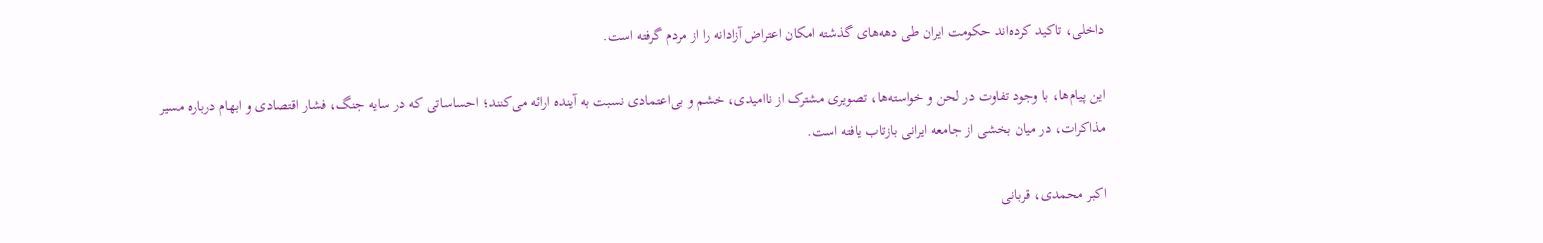داخلی، تاکید کرده‌اند حکومت ایران طی دهه‌های گذشته امکان اعتراض آزادانه را از مردم گرفته است.

این پیام‌ها، با وجود تفاوت در لحن و خواسته‌ها، تصویری مشترک از ناامیدی، خشم و بی‌اعتمادی نسبت به آینده ارائه می‌کنند؛ احساساتی که در سایه جنگ، فشار اقتصادی و ابهام درباره مسیر مذاکرات، در میان بخشی از جامعه ایرانی بازتاب یافته است.

اکبر محمدی، قربانی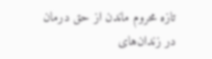تازه محروم ماندن از حق درمان در زندان‌های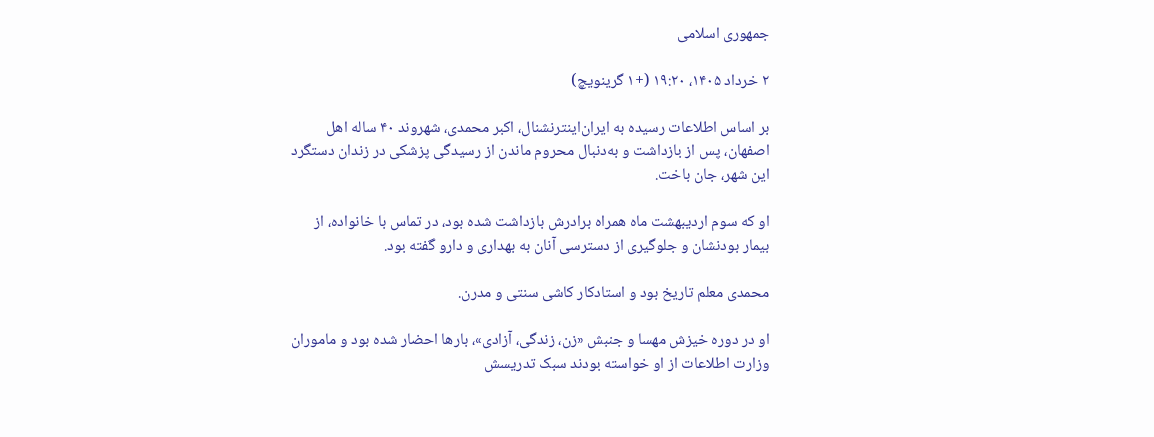جمهوری اسلامی

۲ خرداد ۱۴۰۵، ۱۹:۲۰ (+۱ گرینویچ)

بر اساس اطلاعات رسیده به ایران‌اینترنشنال، اکبر محمدی، شهروند ۴۰ ساله اهل اصفهان، پس از بازداشت و به‌دنبال محروم ماندن از رسیدگی پزشکی در زندان دستگرد این شهر، جان باخت.

او که سوم اردیبهشت ماه همراه برادرش بازداشت شده بود، در تماس با خانواده، از بیمار بودنشان و جلوگیری از دسترسی آنان به بهداری و دارو گفته بود.

محمدی معلم تاریخ بود و استادکار کاشی سنتی و مدرن.

او در دوره خیزش مهسا و جنبش «زن، زندگی، آزادی»، بارها احضار شده بود و ماموران وزارت اطلاعات از او خواسته بودند سبک تدریسش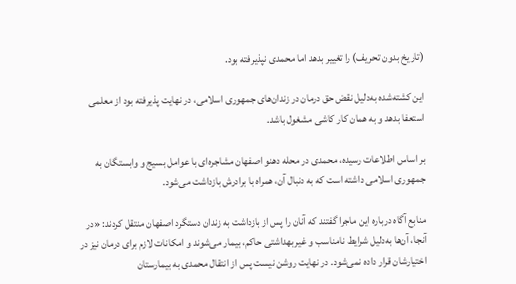(تاریخ بدون تحریف) را تغییر بدهد اما محمدی نپذیرفته بود.

این کشته‌شده به‌دلیل نقض حق درمان در زندان‌های جمهوری اسلامی، در نهایت پذیرفته بود از معلمی استعفا بدهد و به همان کار کاشی مشغول باشد.

بر اساس اطلاعات رسیده، محمدی در محله دهنو اصفهان مشاجره‌ای با عوامل بسیج و وابستگان به جمهوری اسلامی داشته است که به دنبال آن، همراه با برادرش بازداشت می‌شود.

منابع آگاه درباره این ماجرا گفتند که آنان را پس از بازداشت به زندان دستگرد اصفهان منتقل کردند: «در آنجا، آن‌ها به‌دلیل شرایط نامناسب و غیربهداشتی حاکم، بیمار می‌شوند و امکانات لازم برای درمان نیز در اختیارشان قرار داده نمی‌شود. در نهایت روشن نیست پس از انتقال محمدی به بیمارستان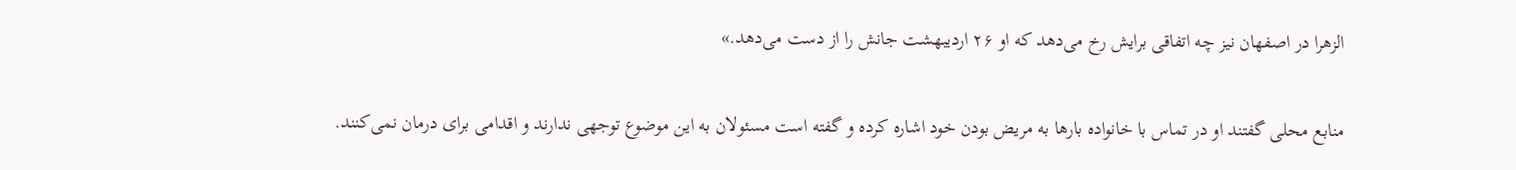الزهرا در اصفهان نیز چه اتفاقی برایش رخ می‌دهد که او ۲۶ اردیبهشت جانش را از دست می‌دهد.»

منابع محلی گفتند او در تماس با خانواده بارها به مریض بودن خود اشاره کرده و گفته است مسئولان به این موضوع توجهی ندارند و اقدامی برای درمان نمی‌کنند.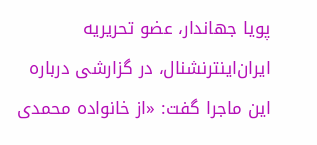پویا جهاندار، عضو تحریریه ایران‌اینترنشنال، در گزارشی درباره این ماجرا گفت: «از خانواده محمدی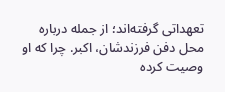تعهداتی گرفته‌اند؛ از جمله درباره محل دفن فرزندشان، اکبر. چرا که او وصیت کرده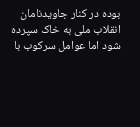بوده در کنار جاویدنامان انقلاب ملی به خاک سپرده شود اما عوامل سرکوب با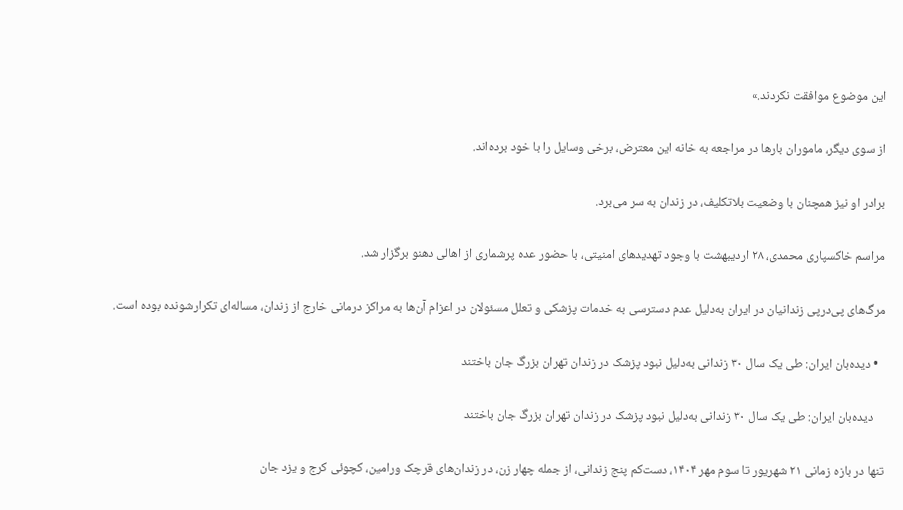این موضوع موافقت نکردند.»

از سوی دیگر، ماموران بارها در مراجعه به خانه این معترض، برخی وسایل را با خود برده‌اند.

برادر او نیز همچنان با وضعیت بلاتکلیف، در زندان به سر می‌برد.

مراسم خاکسپاری محمدی، ۲۸ اردیبهشت با وجود تهدیدهای امنیتی، با حضور عده پرشماری از اهالی دهنو برگزار شد.

مرگ‌های پی‌درپی زندانیان در ایران به‌دلیل عدم دسترسی به خدمات پزشکی و تعلل مسئولان در اعزام آن‌ها به مراکز درمانی خارج از زندان، مساله‌ای تکرارشونده بوده است.

  • دیده‌بان ایران: طی یک‌ سال ۳۰ زندانی به‌دلیل نبود پزشک در زندان تهران بزرگ جان باختند

    دیده‌بان ایران: طی یک‌ سال ۳۰ زندانی به‌دلیل نبود پزشک در زندان تهران بزرگ جان باختند

تنها در بازه زمانی ۲۱ شهریور تا سوم مهر ۱۴۰۴، دست‌کم پنج زندانی، از جمله چهار زن، در زندان‌های قرچک ورامین، کچوئی کرج و یزد جان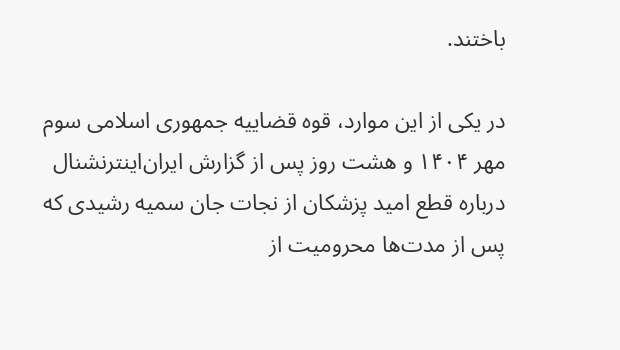باختند.

در یکی از این موارد، قوه قضاییه جمهوری اسلامی سوم مهر ۱۴۰۴ و هشت روز پس از گزارش ایران‌اینترنشنال درباره قطع امید پزشکان از نجات جان سمیه رشیدی که پس از مدت‌ها محرومیت از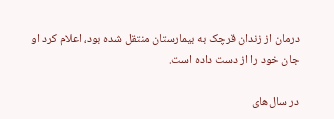درمان از زندان قرچک به بیمارستان منتقل شده بود، اعلام کرد او جان خود را از دست داده است.

در سال‌های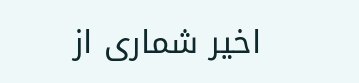اخیر شماری از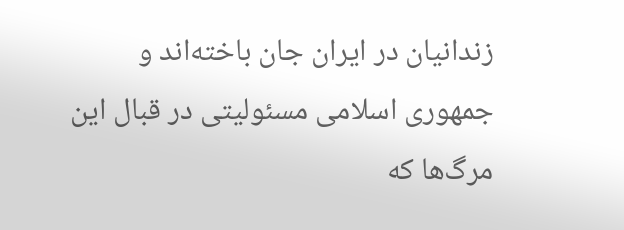زندانیان در ایران جان باخته‌اند و جمهوری اسلامی مسئولیتی در قبال این مرگ‌ها که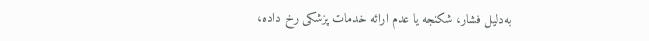به‌دلیل فشار، شکنجه یا عدم ارائه خدمات پزشکی رخ داده،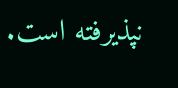نپذیرفته است.